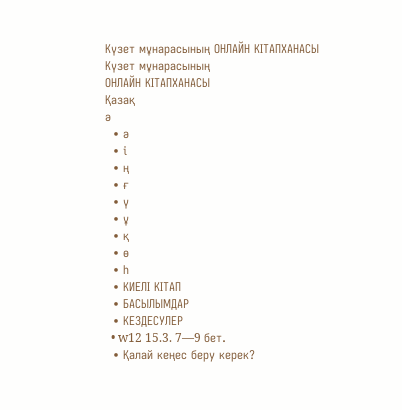Күзет мұнарасының ОНЛАЙН КІТАПХАНАСЫ
Күзет мұнарасының
ОНЛАЙН КІТАПХАНАСЫ
Қазақ
ә
  • ә
  • і
  • ң
  • ғ
  • ү
  • ұ
  • қ
  • ө
  • һ
  • КИЕЛІ КІТАП
  • БАСЫЛЫМДАР
  • КЕЗДЕСУЛЕР
  • w12 15.3. 7—9 бет.
  • Қалай кеңес беру керек?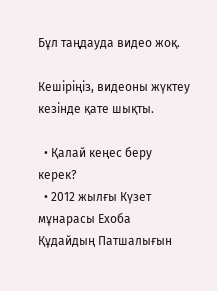Бұл таңдауда видео жоқ.

Кешіріңіз, видеоны жүктеу кезінде қате шықты.

  • Қалай кеңес беру керек?
  • 2012 жылғы Күзет мұнарасы Ехоба Құдайдың Патшалығын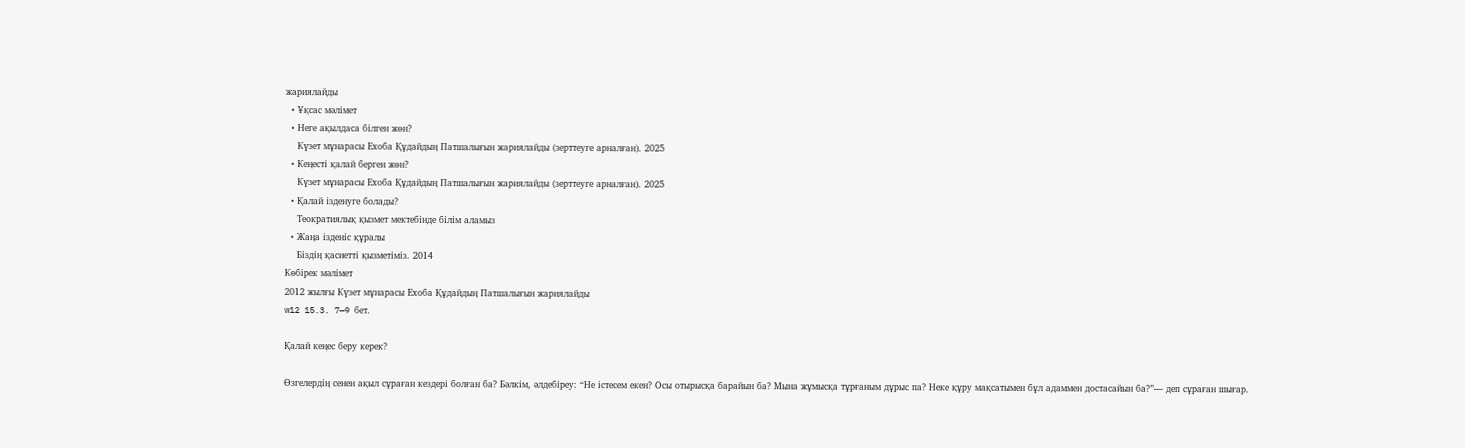жариялайды
  • Ұқсас мәлімет
  • Неге ақылдаса білген жөн?
    Күзет мұнарасы Ехоба Құдайдың Патшалығын жариялайды (зерттеуге арналған). 2025
  • Кеңесті қалай берген жөн?
    Күзет мұнарасы Ехоба Құдайдың Патшалығын жариялайды (зерттеуге арналған). 2025
  • Қалай ізденуге болады?
    Теократиялық қызмет мектебінде білім аламыз
  • Жаңа ізденіс құралы
    Біздің қасиетті қызметіміз. 2014
Көбірек мәлімет
2012 жылғы Күзет мұнарасы Ехоба Құдайдың Патшалығын жариялайды
w12 15.3. 7—9 бет.

Қалай кеңес беру керек?

Өзгелердің сенен ақыл сұраған кездері болған ба? Бәлкім, әлдебіреу: “Не істесем екен? Осы отырысқа барайын ба? Мына жұмысқа тұрғаным дұрыс па? Неке құру мақсатымен бұл адаммен достасайын ба?”— деп сұраған шығар.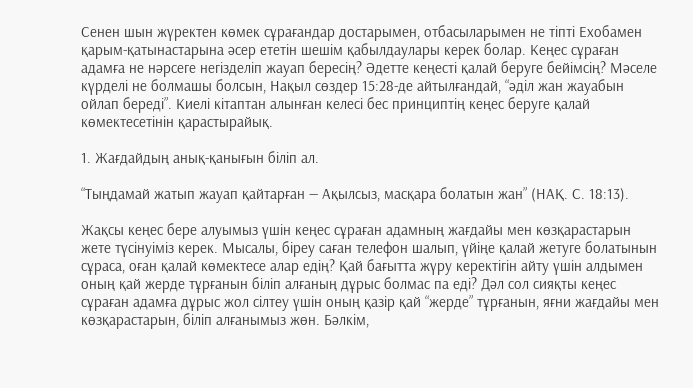Сенен шын жүректен көмек сұрағандар достарымен, отбасыларымен не тіпті Ехобамен қарым-қатынастарына әсер ететін шешім қабылдаулары керек болар. Кеңес сұраған адамға не нәрсеге негізделіп жауап бересің? Әдетте кеңесті қалай беруге бейімсің? Мәселе күрделі не болмашы болсын, Нақыл сөздер 15:28-де айтылғандай, “әділ жан жауабын ойлап береді”. Киелі кітаптан алынған келесі бес принциптің кеңес беруге қалай көмектесетінін қарастырайық.

1. Жағдайдың анық-қанығын біліп ал.

“Тыңдамай жатып жауап қайтарған — Ақылсыз, масқара болатын жан” (НАҚ. С. 18:13).

Жақсы кеңес бере алуымыз үшін кеңес сұраған адамның жағдайы мен көзқарастарын жете түсінуіміз керек. Мысалы, біреу саған телефон шалып, үйіңе қалай жетуге болатынын сұраса, оған қалай көмектесе алар едің? Қай бағытта жүру керектігін айту үшін алдымен оның қай жерде тұрғанын біліп алғаның дұрыс болмас па еді? Дәл сол сияқты кеңес сұраған адамға дұрыс жол сілтеу үшін оның қазір қай “жерде” тұрғанын, яғни жағдайы мен көзқарастарын, біліп алғанымыз жөн. Бәлкім,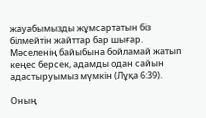жауабымызды жұмсартатын біз білмейтін жайттар бар шығар. Мәселенің байыбына бойламай жатып кеңес берсек, адамды одан сайын адастыруымыз мүмкін (Лұқа 6:39).

Оның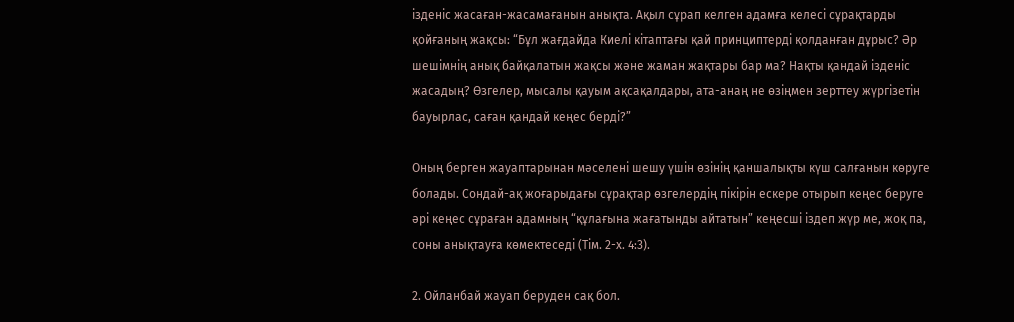ізденіс жасаған-жасамағанын анықта. Ақыл сұрап келген адамға келесі сұрақтарды қойғаның жақсы: “Бұл жағдайда Киелі кітаптағы қай принциптерді қолданған дұрыс? Әр шешімнің анық байқалатын жақсы және жаман жақтары бар ма? Нақты қандай ізденіс жасадың? Өзгелер, мысалы қауым ақсақалдары, ата-анаң не өзіңмен зерттеу жүргізетін бауырлас, саған қандай кеңес берді?”

Оның берген жауаптарынан мәселені шешу үшін өзінің қаншалықты күш салғанын көруге болады. Сондай-ақ жоғарыдағы сұрақтар өзгелердің пікірін ескере отырып кеңес беруге әрі кеңес сұраған адамның “құлағына жағатынды айтатын” кеңесші іздеп жүр ме, жоқ па, соны анықтауға көмектеседі (Тім. 2-х. 4:3).

2. Ойланбай жауап беруден сақ бол.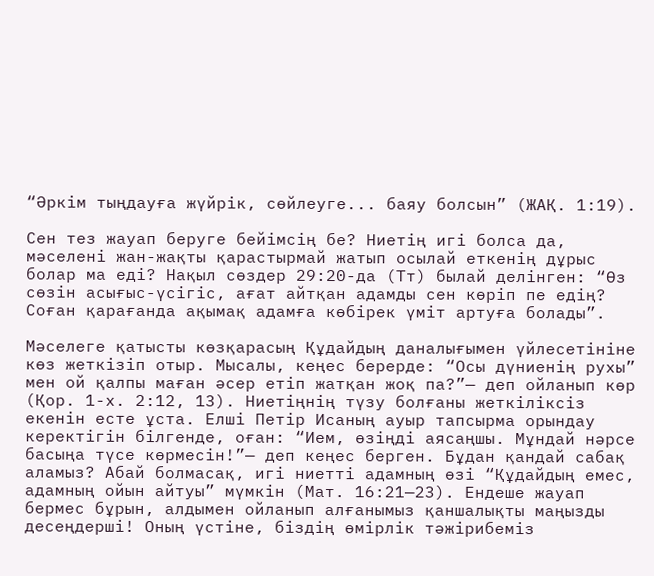“Әркім тыңдауға жүйрік, сөйлеуге... баяу болсын” (ЖАҚ. 1:19).

Сен тез жауап беруге бейімсің бе? Ниетің игі болса да, мәселені жан-жақты қарастырмай жатып осылай еткенің дұрыс болар ма еді? Нақыл сөздер 29:20-да (Тт) былай делінген: “Өз сөзін асығыс-үсігіс, ағат айтқан адамды сен көріп пе едің? Соған қарағанда ақымақ адамға көбірек үміт артуға болады”.

Мәселеге қатысты көзқарасың Құдайдың даналығымен үйлесетініне көз жеткізіп отыр. Мысалы, кеңес берерде: “Осы дүниенің рухы” мен ой қалпы маған әсер етіп жатқан жоқ па?”— деп ойланып көр (Қор. 1-х. 2:12, 13). Ниетіңнің түзу болғаны жеткіліксіз екенін есте ұста. Елші Петір Исаның ауыр тапсырма орындау керектігін білгенде, оған: “Ием, өзіңді аясаңшы. Мұндай нәрсе басыңа түсе көрмесін!”— деп кеңес берген. Бұдан қандай сабақ аламыз? Абай болмасақ, игі ниетті адамның өзі “Құдайдың емес, адамның ойын айтуы” мүмкін (Мат. 16:21—23). Ендеше жауап бермес бұрын, алдымен ойланып алғанымыз қаншалықты маңызды десеңдерші! Оның үстіне, біздің өмірлік тәжірибеміз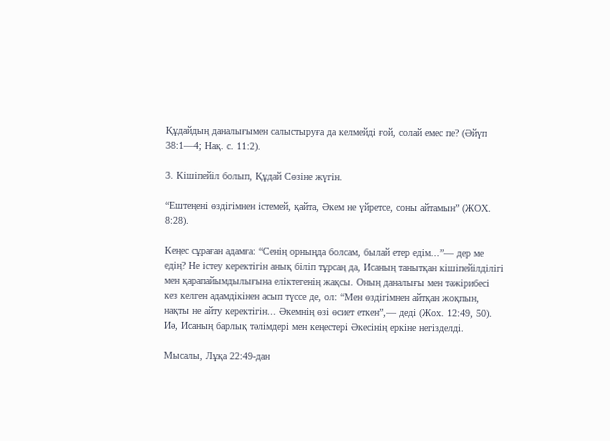Құдайдың даналығымен салыстыруға да келмейді ғой, солай емес пе? (Әйүп 38:1—4; Нақ. с. 11:2).

3. Кішіпейіл болып, Құдай Сөзіне жүгін.

“Ештеңені өздігімнен істемей, қайта, Әкем не үйретсе, соны айтамын” (ЖОХ. 8:28).

Кеңес сұраған адамға: “Сенің орныңда болсам, былай етер едім...”— дер ме едің? Не істеу керектігін анық біліп тұрсаң да, Исаның танытқан кішіпейілділігі мен қарапайымдылығына еліктегенің жақсы. Оның даналығы мен тәжірибесі кез келген адамдікінен асып түссе де, ол: “Мен өздігімнен айтқан жоқпын, нақты не айту керектігін... Әкемнің өзі өсиет еткен”,— деді (Жох. 12:49, 50). Иә, Исаның барлық тәлімдері мен кеңестері Әкесінің еркіне негізделді.

Мысалы, Лұқа 22:49-дан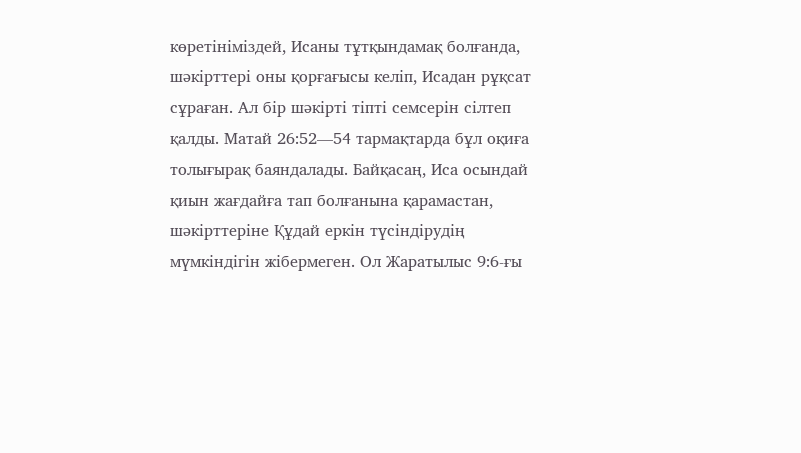көретініміздей, Исаны тұтқындамақ болғанда, шәкірттері оны қорғағысы келіп, Исадан рұқсат сұраған. Ал бір шәкірті тіпті семсерін сілтеп қалды. Матай 26:52—54 тармақтарда бұл оқиға толығырақ баяндалады. Байқасаң, Иса осындай қиын жағдайға тап болғанына қарамастан, шәкірттеріне Құдай еркін түсіндірудің мүмкіндігін жібермеген. Ол Жаратылыс 9:6-ғы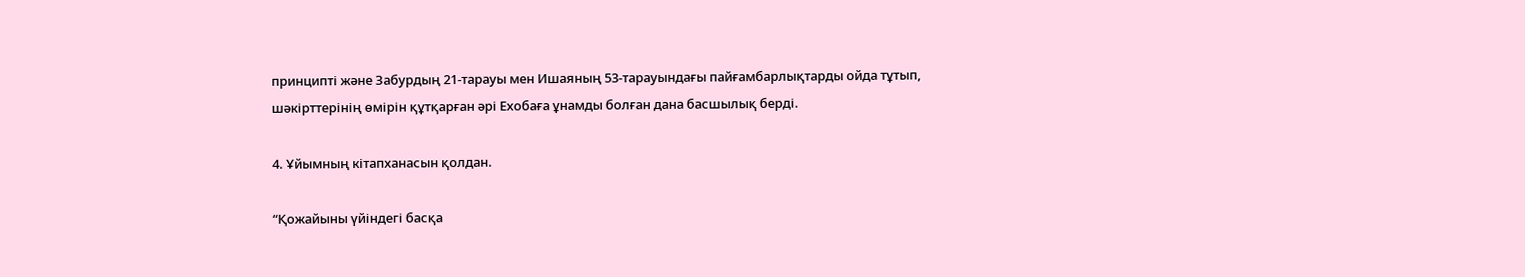принципті және Забурдың 21-тарауы мен Ишаяның 53-тарауындағы пайғамбарлықтарды ойда тұтып, шәкірттерінің өмірін құтқарған әрі Ехобаға ұнамды болған дана басшылық берді.

4. Ұйымның кітапханасын қолдан.

“Қожайыны үйіндегі басқа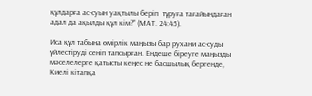құлдарға ас-суын уақтылы беріп  тұруға тағайындаған адал да ақылды құл кім?” (МАТ. 24:45).

Иса құл табына өмірлік маңызы бар рухани ас-суды үйлестіруді сеніп тапсырған. Ендеше біреуге маңызды мәселелерге қатысты кеңес не басшылық бергенде, Киелі кітапқа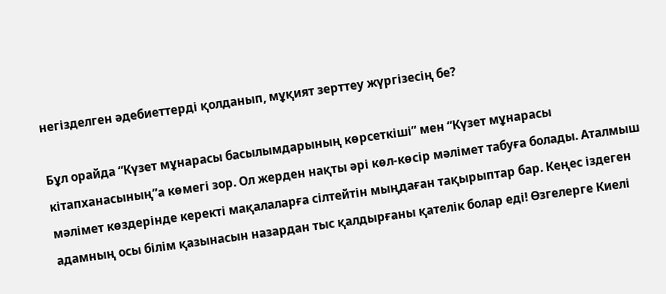негізделген әдебиеттерді қолданып, мұқият зерттеу жүргізесің бе?

Бұл орайда “Күзет мұнарасы басылымдарының көрсеткіші” мен “Күзет мұнарасы кітапханасының”a көмегі зор. Ол жерден нақты әрі көл-көсір мәлімет табуға болады. Аталмыш мәлімет көздерінде керекті мақалаларға сілтейтін мыңдаған тақырыптар бар. Кеңес іздеген адамның осы білім қазынасын назардан тыс қалдырғаны қателік болар еді! Өзгелерге Киелі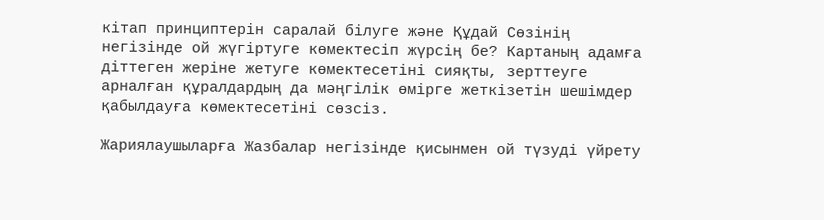кітап принциптерін саралай білуге және Құдай Сөзінің негізінде ой жүгіртуге көмектесіп жүрсің бе? Картаның адамға діттеген жеріне жетуге көмектесетіні сияқты, зерттеуге арналған құралдардың да мәңгілік өмірге жеткізетін шешімдер қабылдауға көмектесетіні сөзсіз.

Жариялаушыларға Жазбалар негізінде қисынмен ой түзуді үйрету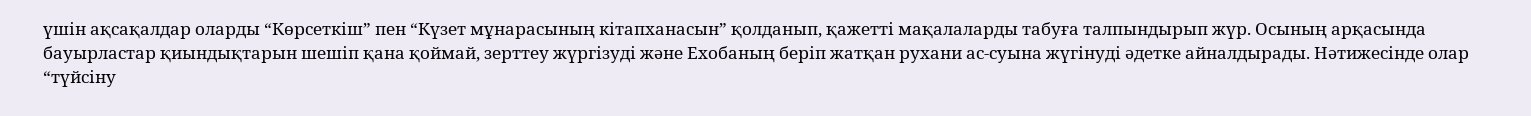үшін ақсақалдар оларды “Көрсеткіш” пен “Күзет мұнарасының кітапханасын” қолданып, қажетті мақалаларды табуға талпындырып жүр. Осының арқасында бауырластар қиындықтарын шешіп қана қоймай, зерттеу жүргізуді және Ехобаның беріп жатқан рухани ас-суына жүгінуді әдетке айналдырады. Нәтижесінде олар “түйсіну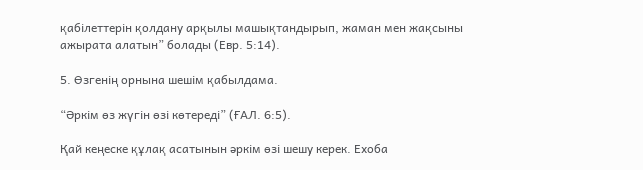қабілеттерін қолдану арқылы машықтандырып, жаман мен жақсыны ажырата алатын” болады (Евр. 5:14).

5. Өзгенің орнына шешім қабылдама.

“Әркім өз жүгін өзі көтереді” (ҒАЛ. 6:5).

Қай кеңеске құлақ асатынын әркім өзі шешу керек. Ехоба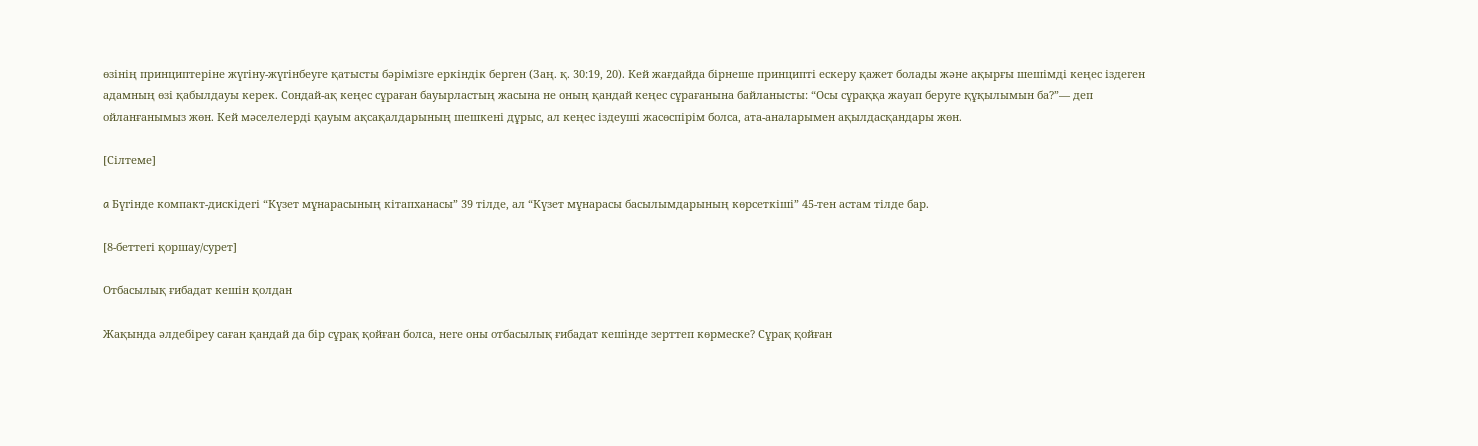өзінің принциптеріне жүгіну-жүгінбеуге қатысты бәрімізге еркіндік берген (Заң. қ. 30:19, 20). Кей жағдайда бірнеше принципті ескеру қажет болады және ақырғы шешімді кеңес іздеген адамның өзі қабылдауы керек. Сондай-ақ кеңес сұраған бауырластың жасына не оның қандай кеңес сұрағанына байланысты: “Осы сұраққа жауап беруге құқылымын ба?”— деп ойланғанымыз жөн. Кей мәселелерді қауым ақсақалдарының шешкені дұрыс, ал кеңес іздеуші жасөспірім болса, ата-аналарымен ақылдасқандары жөн.

[Сілтеме]

a Бүгінде компакт-дискідегі “Күзет мұнарасының кітапханасы” 39 тілде, ал “Күзет мұнарасы басылымдарының көрсеткіші” 45-тен астам тілде бар.

[8-беттегі қоршау/сурет]

Отбасылық ғибадат кешін қолдан

Жақында әлдебіреу саған қандай да бір сұрақ қойған болса, неге оны отбасылық ғибадат кешінде зерттеп көрмеске? Сұрақ қойған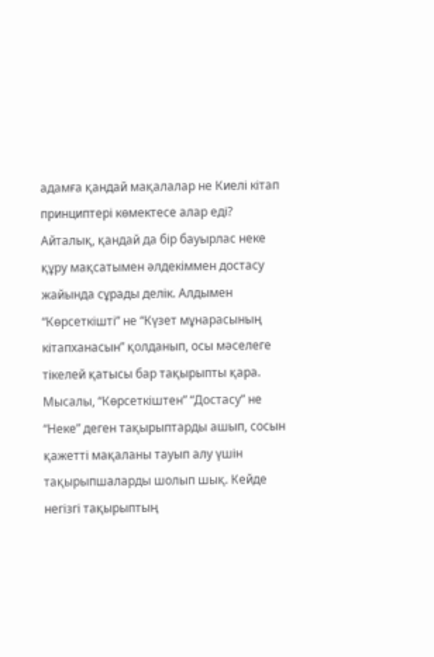адамға қандай мақалалар не Киелі кітап принциптері көмектесе алар еді? Айталық, қандай да бір бауырлас неке құру мақсатымен әлдекіммен достасу жайында сұрады делік. Алдымен “Көрсеткішті” не “Күзет мұнарасының кітапханасын” қолданып, осы мәселеге тікелей қатысы бар тақырыпты қара. Мысалы, “Көрсеткіштен” “Достасу” не “Неке” деген тақырыптарды ашып, сосын қажетті мақаланы тауып алу үшін тақырыпшаларды шолып шық. Кейде негізгі тақырыптың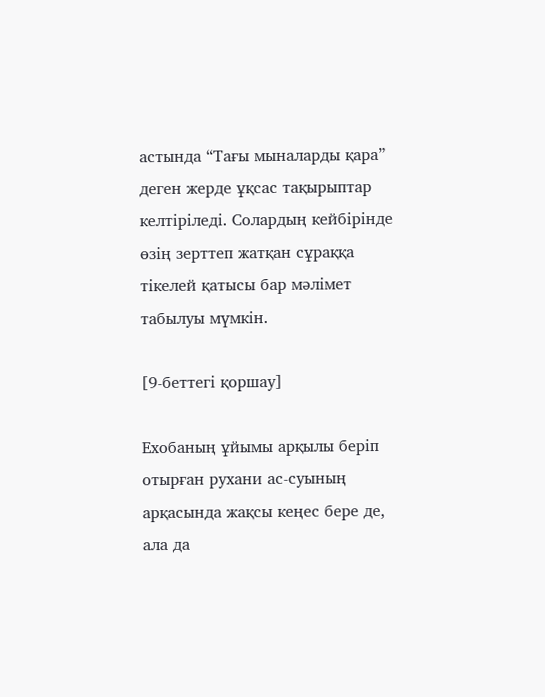астында “Тағы мыналарды қара” деген жерде ұқсас тақырыптар келтіріледі. Солардың кейбірінде өзің зерттеп жатқан сұраққа тікелей қатысы бар мәлімет табылуы мүмкін.

[9-беттегі қоршау]

Ехобаның ұйымы арқылы беріп отырған рухани ас-суының арқасында жақсы кеңес бере де, ала да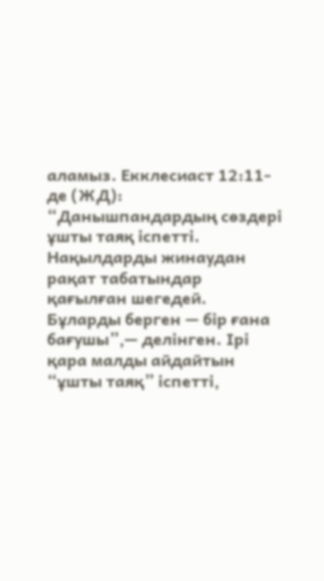аламыз. Екклесиаст 12:11-де (ЖД): “Данышпандардың сөздері ұшты таяқ іспетті. Нақылдарды жинаудан рақат табатындар қағылған шегедей. Бұларды берген — бір ғана бағушы”,— делінген. Ірі қара малды айдайтын “ұшты таяқ” іспетті,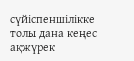сүйіспеншілікке толы дана кеңес ақжүрек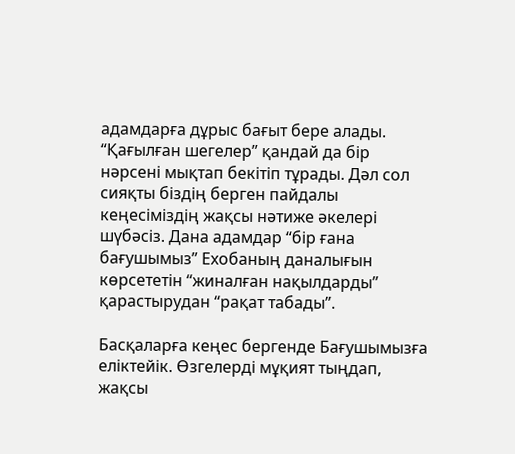адамдарға дұрыс бағыт бере алады. “Қағылған шегелер” қандай да бір нәрсені мықтап бекітіп тұрады. Дәл сол сияқты біздің берген пайдалы кеңесіміздің жақсы нәтиже әкелері шүбәсіз. Дана адамдар “бір ғана бағушымыз” Ехобаның даналығын көрсететін “жиналған нақылдарды” қарастырудан “рақат табады”.

Басқаларға кеңес бергенде Бағушымызға еліктейік. Өзгелерді мұқият тыңдап, жақсы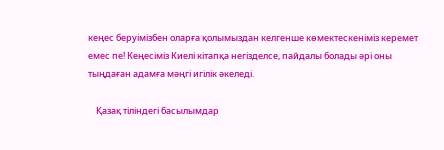кеңес беруімізбен оларға қолымыздан келгенше көмектескеніміз керемет емес пе! Кеңесіміз Киелі кітапқа негізделсе, пайдалы болады әрі оны тыңдаған адамға мәңгі игілік әкеледі.

    Қазақ тіліндегі басылымдар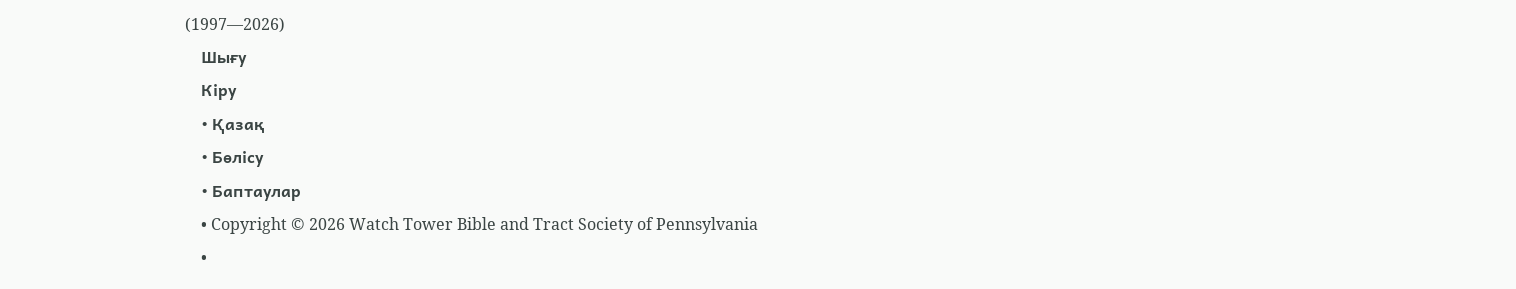(1997—2026)
    Шығу
    Кіру
    • Қазақ
    • Бөлісу
    • Баптаулар
    • Copyright © 2026 Watch Tower Bible and Tract Society of Pennsylvania
    •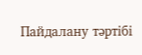Пайдалану тәртібі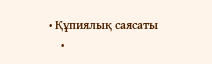• Құпиялық саясаты
    •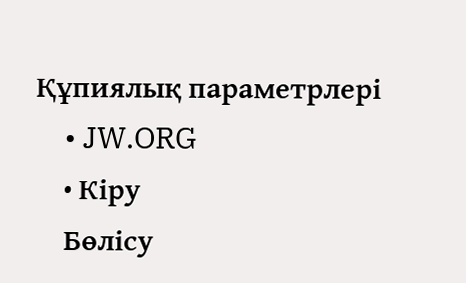Құпиялық параметрлері
    • JW.ORG
    • Кіру
    Бөлісу